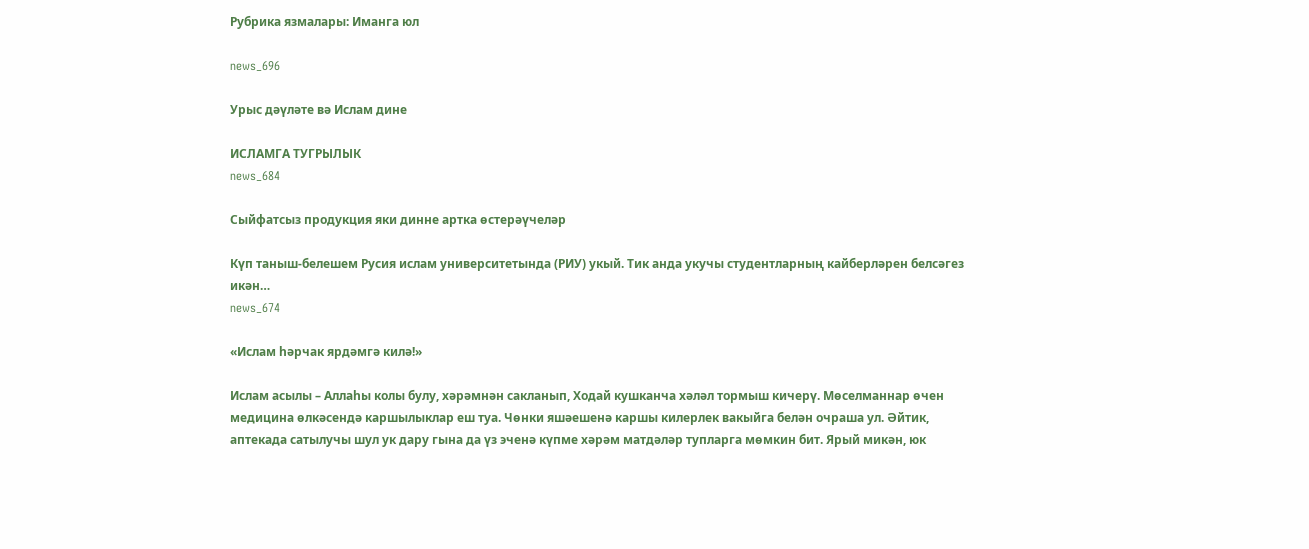Рубрика язмалары: Иманга юл

news_696

Урыс дәүләте вә Ислам дине

ИСЛАМГА ТУГРЫЛЫК
news_684

Сыйфатсыз продукция яки динне артка өстерәүчеләр

Күп таныш-белешем Русия ислам университетында (РИУ) укый. Тик анда укучы студентларның кайберләрен белсәгез икән…
news_674

«Ислам һәрчак ярдәмгә килә!»

Ислам асылы – Аллаһы колы булу, хәрәмнән сакланып, Ходай кушканча хәләл тормыш кичерү. Мөселманнар өчен медицина өлкәсендә каршылыклар еш туа. Чөнки яшәешенә каршы килерлек вакыйга белән очраша ул. Әйтик, аптекада сатылучы шул ук дару гына да үз эченә күпме хәрәм матдәләр тупларга мөмкин бит. Ярый микән, юк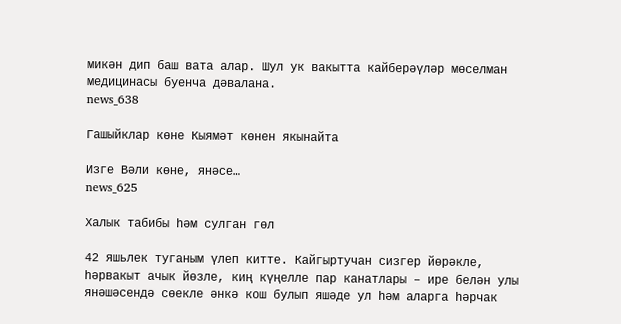микән дип баш вата алар. Шул ук вакытта кайберәүләр мөселман медицинасы буенча дәвалана.
news_638

Гашыйклар көне Кыямәт көнен якынайта

Изге Вәли көне, янәсе…
news_625

Халык табибы һәм сулган гөл

42 яшьлек туганым үлеп китте. Кайгыртучан сизгер йөрәкле, һәрвакыт ачык йөзле, киң күңелле пар канатлары – ире белән улы янәшәсендә сөекле әнкә кош булып яшәде ул һәм аларга һәрчак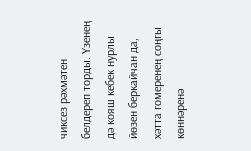чиксез рәхмәтен белдереп торды. Үзенең дә кояш кебек нурлы йөзен беркайчан да, хәтта гомеренең соңгы көннәренә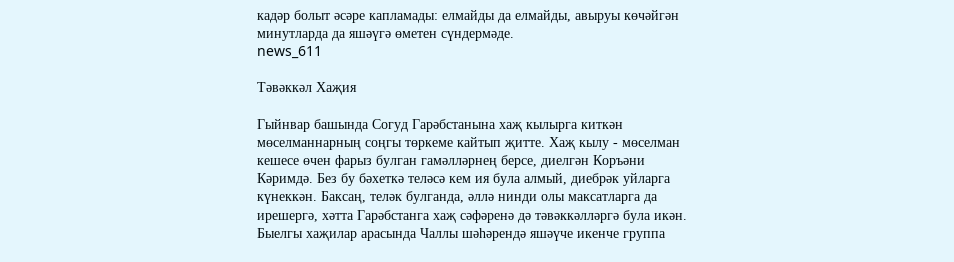кадәр болыт әсәре капламады: елмайды да елмайды, авыруы көчәйгән минутларда да яшәүгә өметен сүндермәде.
news_611

Тәвәккәл Хаҗия

Гыйнвар башында Согуд Гарәбстанына хаҗ кылырга киткән мөселманнарның соңгы төркеме кайтып җитте. Хаҗ кылу - мөселман кешесе өчен фарыз булган гамәлләрнең берсе, диелгән Коръәни Кәримдә. Без бу бәхеткә теләсә кем ия була алмый, диебрәк уйларга күнеккән. Баксаң, теләк булганда, әллә нинди олы максатларга да ирешергә, хәтта Гарәбстанга хаҗ сәфәренә дә тәвәккәлләргә була икән. Быелгы хаҗилар арасында Чаллы шәһәрендә яшәүче икенче группа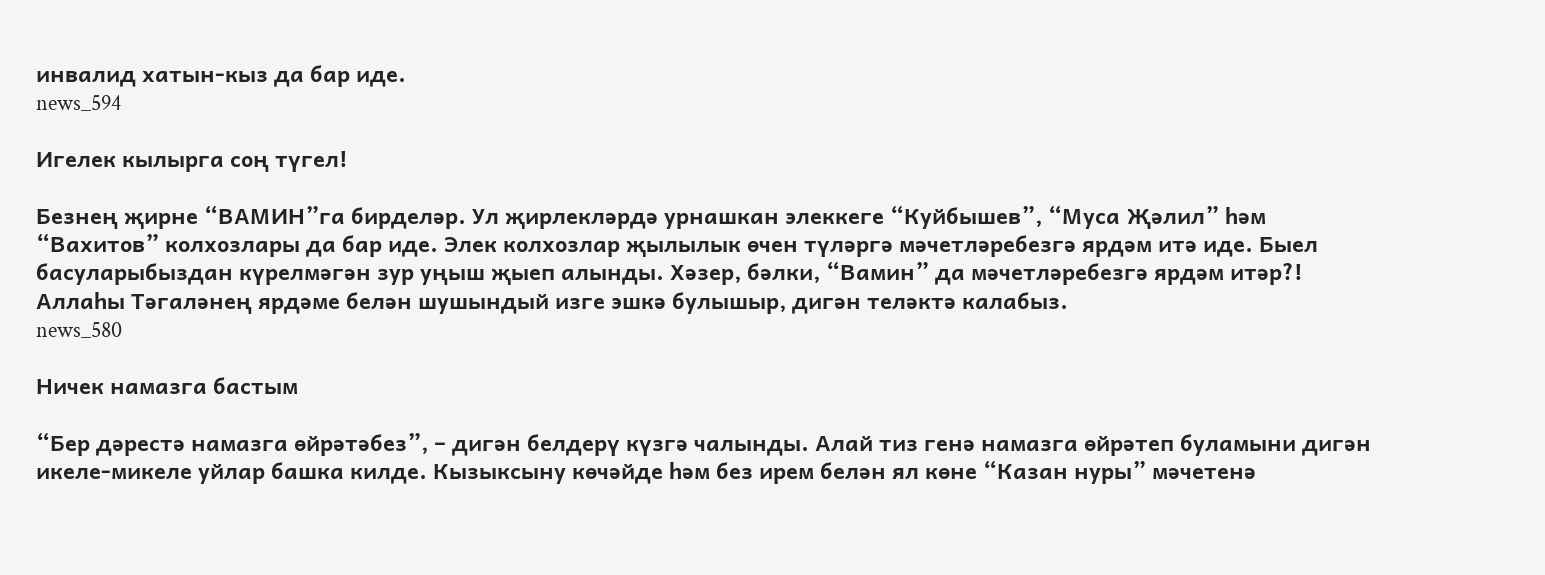инвалид хатын-кыз да бар иде.
news_594

Игелек кылырга соң түгел!

Безнең җирне “ВАМИН”га бирделәр. Ул җирлекләрдә урнашкан элеккеге “Куйбышев”, “Муса Җәлил” һәм “Вахитов” колхозлары да бар иде. Элек колхозлар җылылык өчен түләргә мәчетләребезгә ярдәм итә иде. Быел басуларыбыздан күрелмәгән зур уңыш җыеп алынды. Хәзер, бәлки, “Вамин” да мәчетләребезгә ярдәм итәр?! Аллаһы Тәгаләнең ярдәме белән шушындый изге эшкә булышыр, дигән теләктә калабыз.
news_580

Ничек намазга бастым

“Бер дәрестә намазга өйрәтәбез”, – дигән белдерү күзгә чалынды. Алай тиз генә намазга өйрәтеп буламыни дигән икеле-микеле уйлар башка килде. Кызыксыну көчәйде һәм без ирем белән ял көне “Казан нуры” мәчетенә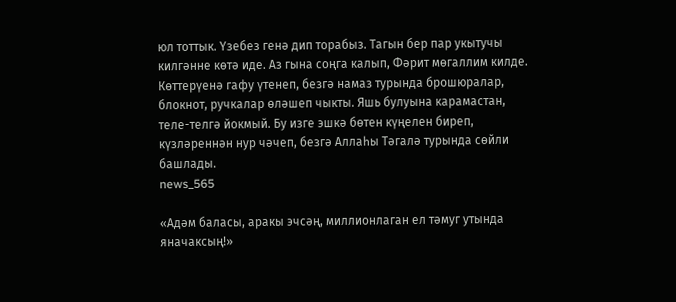юл тоттык. Үзебез генә дип торабыз. Тагын бер пар укытучы килгәнне көтә иде. Аз гына соңга калып, Фәрит мөгаллим килде. Көттерүенә гафу үтенеп, безгә намаз турында брошюралар, блокнот, ручкалар өләшеп чыкты. Яшь булуына карамастан, теле-телгә йокмый. Бу изге эшкә бөтен күңелен биреп, күзләреннән нур чәчеп, безгә Аллаһы Тәгалә турында сөйли башлады.
news_565

«Адәм баласы, аракы эчсәң, миллионлаган ел тәмуг утында яначаксың!»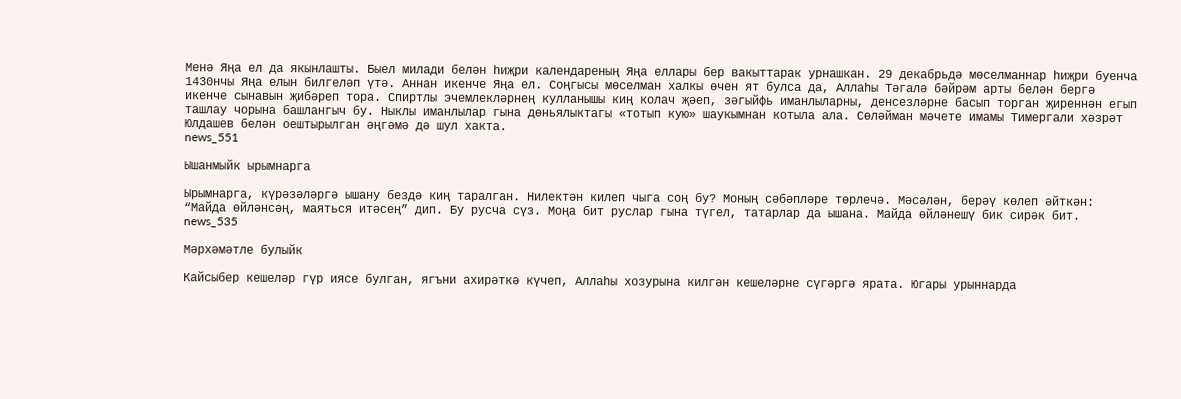Менә Яңа ел да якынлашты. Быел милади белән һиҗри календареның Яңа еллары бер вакыттарак урнашкан. 29 декабрьдә мөселманнар һиҗри буенча 1430нчы Яңа елын билгеләп үтә. Аннан икенче Яңа ел. Соңгысы мөселман халкы өчен ят булса да, Аллаһы Тәгалә бәйрәм арты белән бергә икенче сынавын җибәреп тора. Спиртлы эчемлекләрнең кулланышы киң колач җәеп, зәгыйфь иманлыларны, денсезләрне басып торган җиреннән егып ташлау чорына башлангыч бу. Ныклы иманлылар гына дөньялыктагы «тотып кую» шаукымнан котыла ала. Сөләйман мәчете имамы Тимергали хәзрәт Юлдашев белән оештырылган әңгәмә дә шул хакта.
news_551

Ышанмыйк ырымнарга

Ырымнарга, күрәзәләргә ышану бездә киң таралган. Нилектән килеп чыга соң бу? Моның сәбәпләре төрлечә. Мәсәлән, берәү көлеп әйткән: “Майда өйләнсәң, маяться итәсең” дип. Бу русча сүз. Моңа бит руслар гына түгел, татарлар да ышана. Майда өйләнешү бик сирәк бит.
news_535

Мәрхәмәтле булыйк

Кайсыбер кешеләр гүр иясе булган, ягъни ахирәткә күчеп, Аллаһы хозурына килгән кешеләрне сүгәргә ярата. Югары урыннарда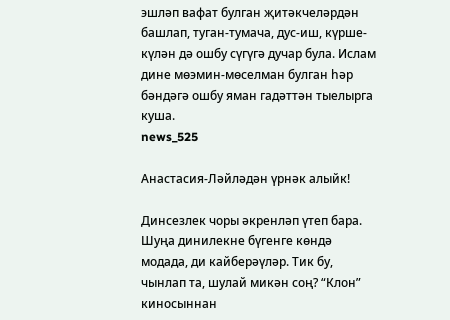эшләп вафат булган җитәкчеләрдән башлап, туган-тумача, дус-иш, күрше-күлән дә ошбу сүгүгә дучар була. Ислам дине мөэмин-мөселман булган һәр бәндәгә ошбу яман гадәттән тыелырга куша.
news_525

Анастасия-Ләйләдән үрнәк алыйк!

Динсезлек чоры әкренләп үтеп бара. Шуңа динилекне бүгенге көндә модада, ди кайберәүләр. Тик бу, чынлап та, шулай микән соң? “Клон” киносыннан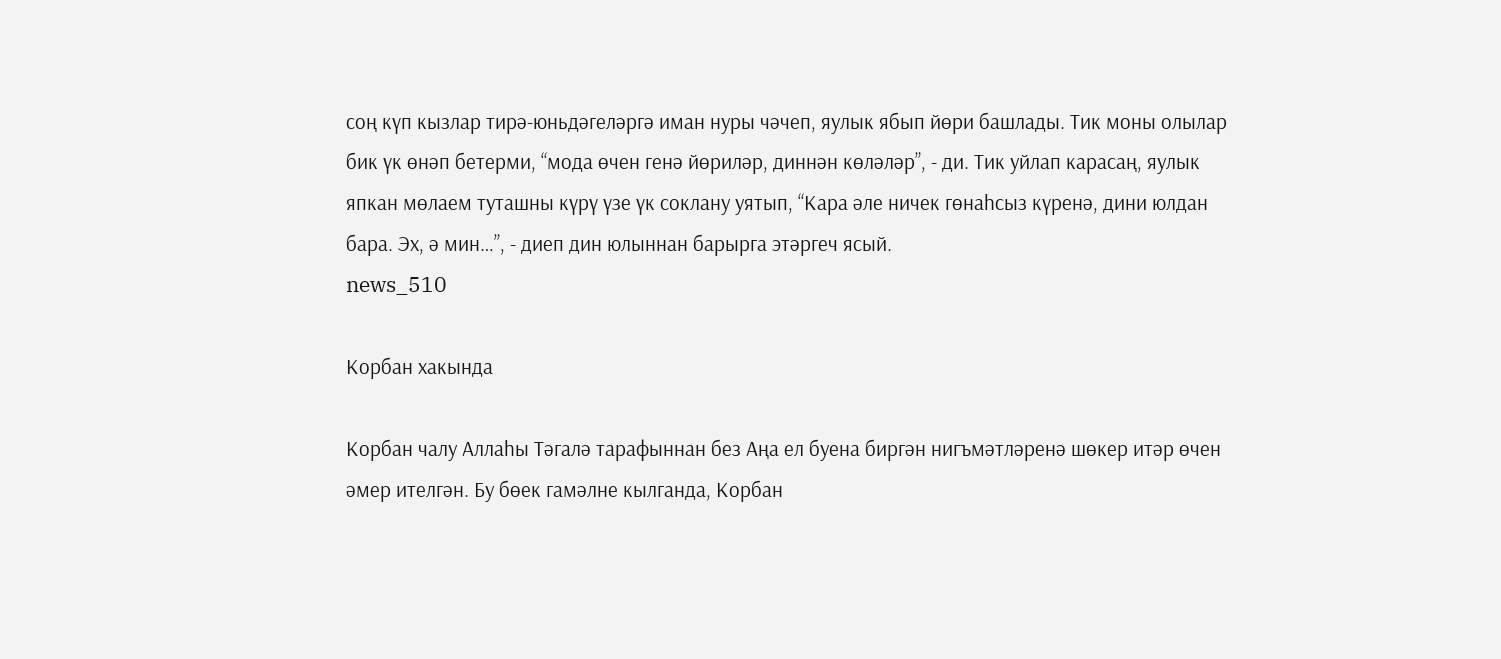соң күп кызлар тирә-юньдәгеләргә иман нуры чәчеп, яулык ябып йөри башлады. Тик моны олылар бик үк өнәп бетерми, “мода өчен генә йөриләр, диннән көләләр”, - ди. Тик уйлап карасаң, яулык япкан мөлаем туташны күрү үзе үк соклану уятып, “Кара әле ничек гөнаһсыз күренә, дини юлдан бара. Эх, ә мин…”, - диеп дин юлыннан барырга этәргеч ясый.
news_510

Корбан хакында

Корбан чалу Аллаһы Тәгалә тарафыннан без Аңа ел буена биргән нигъмәтләренә шөкер итәр өчен әмер ителгән. Бу бөек гамәлне кылганда, Корбан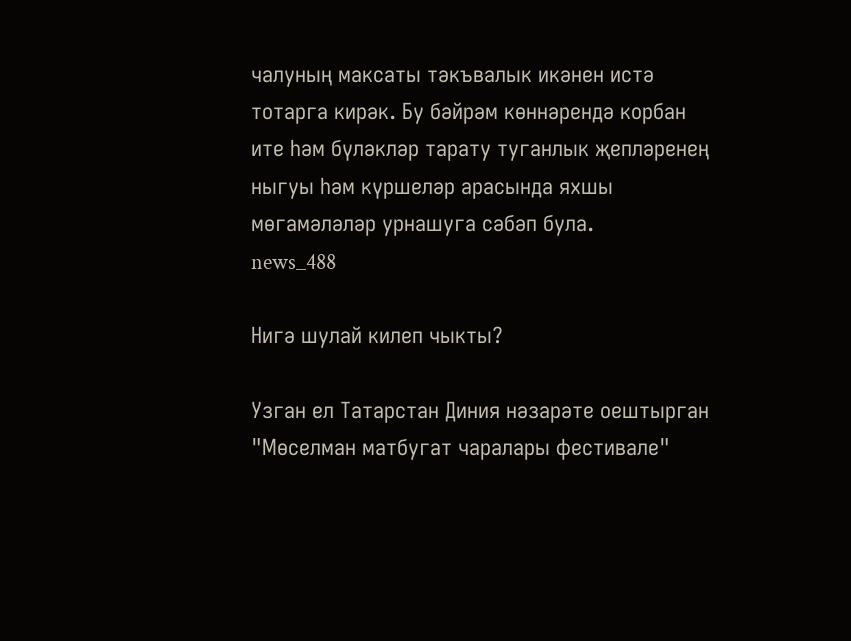чалуның максаты тәкъвалык икәнен истә тотарга кирәк. Бу бәйрәм көннәрендә корбан ите һәм бүләкләр тарату туганлык җепләренең ныгуы һәм күршеләр арасында яхшы мөгамәләләр урнашуга сәбәп була.
news_488

Нигә шулай килеп чыкты?

Узган ел Татарстан Диния нәзарәте оештырган "Мөселман матбугат чаралары фестивале"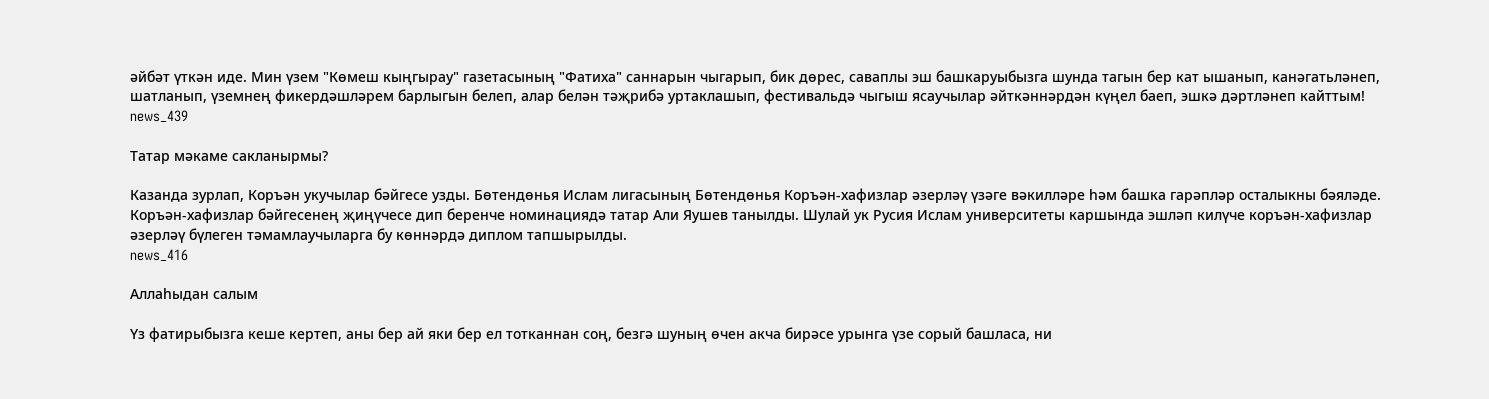әйбәт үткән иде. Мин үзем "Көмеш кыңгырау" газетасының "Фатиха" саннарын чыгарып, бик дөрес, саваплы эш башкаруыбызга шунда тагын бер кат ышанып, канәгатьләнеп, шатланып, үземнең фикердәшләрем барлыгын белеп, алар белән тәҗрибә уртаклашып, фестивальдә чыгыш ясаучылар әйткәннәрдән күңел баеп, эшкә дәртләнеп кайттым!
news_439

Татар мәкаме сакланырмы?

Казанда зурлап, Коръән укучылар бәйгесе узды. Бөтендөнья Ислам лигасының Бөтендөнья Коръән-хафизлар әзерләү үзәге вәкилләре һәм башка гарәпләр осталыкны бәяләде. Коръән-хафизлар бәйгесенең җиңүчесе дип беренче номинациядә татар Али Яушев танылды. Шулай ук Русия Ислам университеты каршында эшләп килүче коръән-хафизлар әзерләү бүлеген тәмамлаучыларга бу көннәрдә диплом тапшырылды.
news_416

Аллаһыдан салым

Үз фатирыбызга кеше кертеп, аны бер ай яки бер ел тотканнан соң, безгә шуның өчен акча бирәсе урынга үзе сорый башласа, ни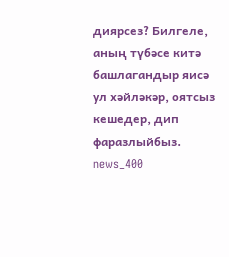диярсез? Билгеле, аның түбәсе китә башлагандыр яисә ул хәйләкәр, оятсыз кешедер, дип фаразлыйбыз.
news_400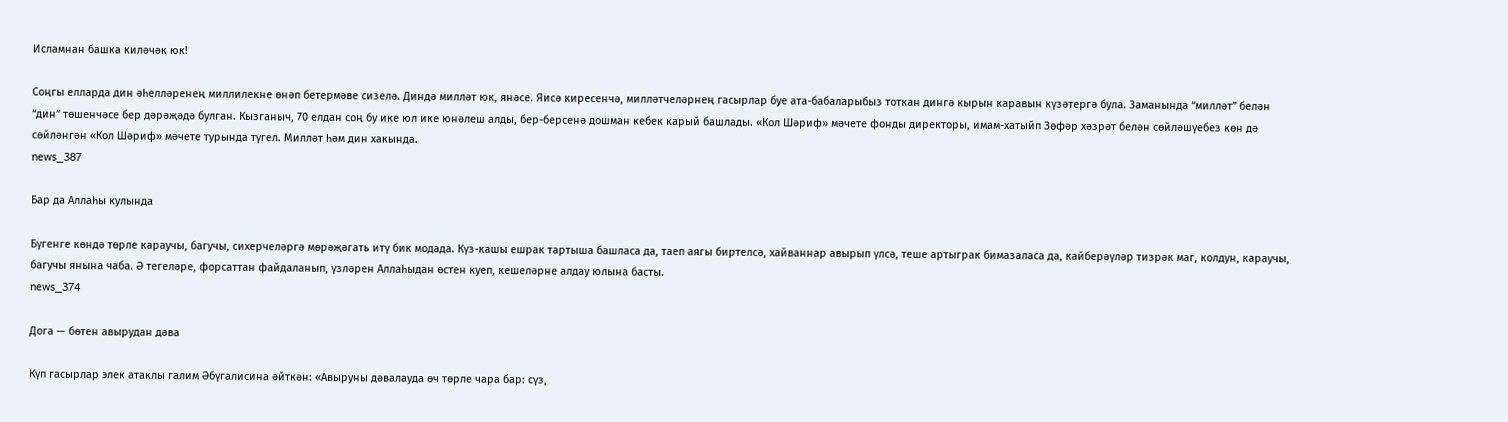Исламнан башка киләчәк юк!

Соңгы елларда дин әһелләренең миллилекне өнәп бетермәве сизелә. Диндә милләт юк, янәсе. Яисә киресенчә, милләтчеләрнең гасырлар буе ата-бабаларыбыз тоткан дингә кырын каравын күзәтергә була. Заманында “милләт” белән “дин” төшенчәсе бер дәрәҗәдә булган. Кызганыч, 70 елдан соң бу ике юл ике юнәлеш алды, бер-берсенә дошман кебек карый башлады. «Кол Шәриф» мәчете фонды директоры, имам-хатыйп Зөфәр хәзрәт белән сөйләшүебез көн дә сөйләнгән «Кол Шәриф» мәчете турында түгел. Милләт һәм дин хакында.
news_387

Бар да Аллаһы кулында

Бүгенге көндә төрле караучы, багучы, сихерчеләргә мөрәҗәгать итү бик модада. Күз-кашы ешрак тартыша башласа да, таеп аягы биртелсә, хайваннар авырып үлсә, теше артыграк бимазаласа да, кайберәүләр тизрәк маг, колдун, караучы, багучы янына чаба. Ә тегеләре, форсаттан файдаланып, үзләрен Аллаһыдан өстен куеп, кешеләрне алдау юлына басты.
news_374

Дога — бөтен авырудан дәва

Күп гасырлар элек атаклы галим Әбүгалисина әйткән: «Авыруны дәвалауда өч төрле чара бар: сүз,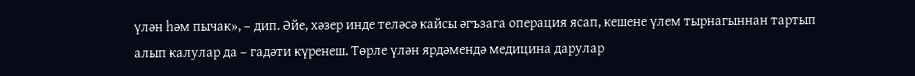үлән һәм пычак», – дип. Әйе, хәзер инде теләсә кайсы әгъзага операция ясап, кешене үлем тырнагыннан тартып алып калулар да – гадәти күренеш. Төрле үлән ярдәмендә медицина дарулар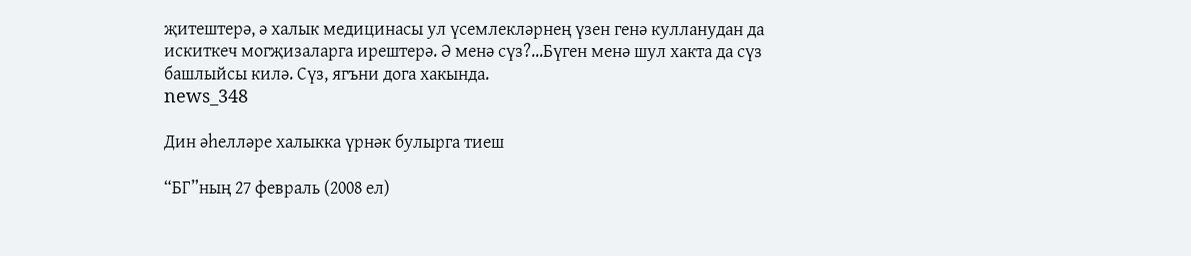җитештерә, ә халык медицинасы ул үсемлекләрнең үзен генә кулланудан да искиткеч могҗизаларга ирештерә. Ә менә сүз?…Бүген менә шул хакта да сүз башлыйсы килә. Сүз, ягъни дога хакында.
news_348

Дин әһелләре халыкка үрнәк булырга тиеш

“БГ”ның 27 февраль (2008 ел)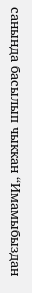санында басылып чыккан “Имамыбыздан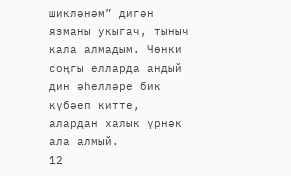шикләнәм” дигән язманы укыгач, тыныч кала алмадым. Чөнки соңгы елларда андый дин әһелләре бик күбәеп китте, алардан халык үрнәк ала алмый.
12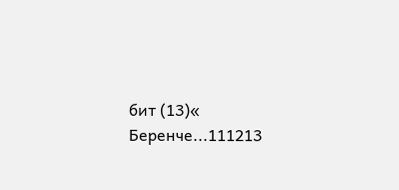бит (13)« Беренче...111213